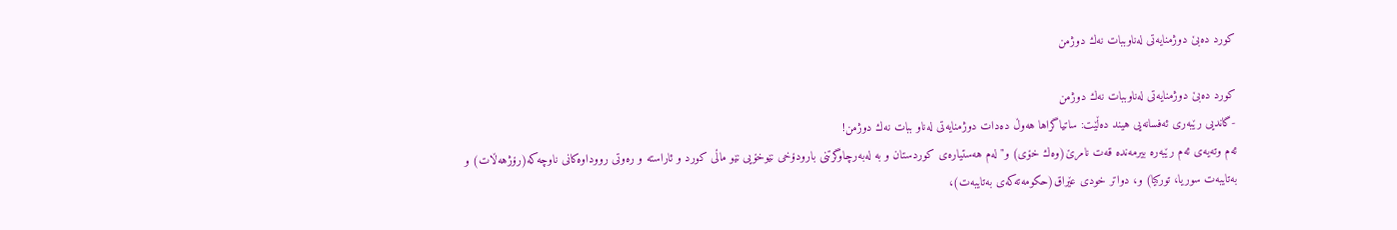كورد ده‌بێ دوژمنایه‌تی له‌ناوببات نه‌ك دوژمن

كورد ده‌بێ دوژمنایه‌تی له‌ناوببات نه‌ك دوژمن
-گاندیی رێبه‌ری ئه‌فسانه‌یی هیند ده‌ڵێت: ساتیاگراها هه‌وڵ ده‌دات دوژمنایه‌تی له‌ناو ببات نه‌ك دوژمن!
ئه‌م وته‌یه‌ی ئه‌م رێبه‌ره‌ بیرمه‌نده‌ قه‌ت نامرێ(وه‌ك خۆی) و" له‌م هه‌ستیاره‌ی كوردستان و به‌ له‌به‌رچاوگرتنی بارودۆخی نێوخۆیی نێو ماڵی كورد و ئاراسته‌ و ره‌وتی رووداوه‌كانی ناوچه‌كه‌(رۆژهه‌ڵات) و به‌تایبه‌ت سوریا، توركیا) و، دواتر خودی عێراق(حكومه‌ته‌كه‌ی به‌تایبه‌ت)،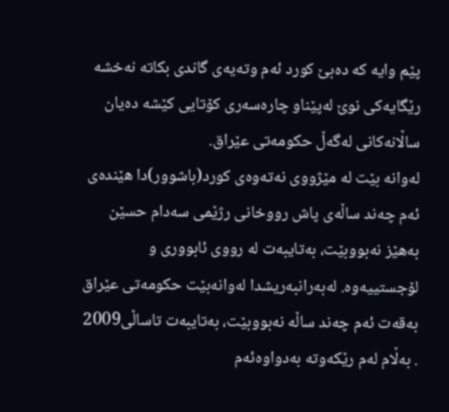پێم وایه‌ كه‌ ده‌بێ كورد ئه‌م وته‌یه‌ی گاندی بكاته‌ نه‌خشه‌ رێگایه‌كی نوێ له‌پێناو چاره‌سه‌ری كۆتایی كێشه‌ ده‌یان ساڵانه‌كانی له‌گه‌ڵ حكومه‌تی عێراق.
له‌وانه‌ بێت له‌ مێژووی نه‌ته‌وه‌ی كورد(باشوور)دا هێنده‌ی ئه‌م چه‌ند ساڵه‌ی پاش رووخانی رژێمی سه‌دام حسێن به‌هێز نه‌بووبێت، به‌تایبه‌ت له‌ رووی ئابووری و لۆجستییه‌وه‌. له‌به‌رانبه‌ریشدا له‌وانه‌بێت حكومه‌تی عێراق به‌قه‌ت ئه‌م چه‌ند ساڵه‌ نه‌بووبێت، به‌تایبه‌ت تاساڵی2009 . به‌ڵام له‌م رێكه‌وته‌ به‌دواوه‌ئه‌م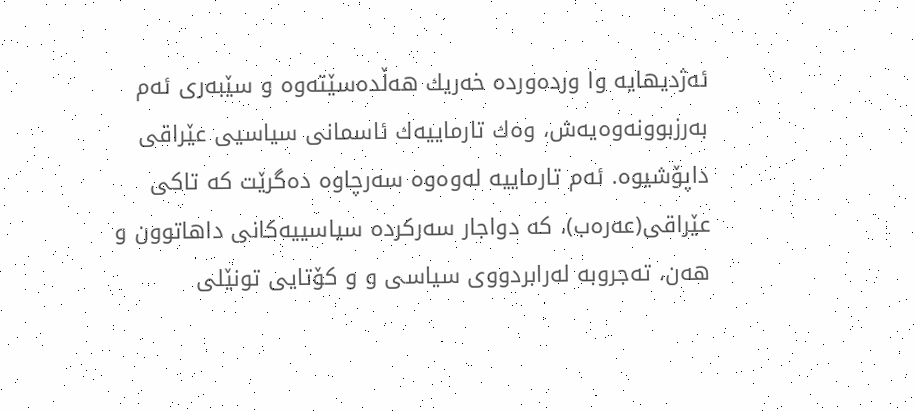ئه‌ژدیهایه‌ وا ورده‌ورده‌ خه‌ریك هه‌ڵده‌سێته‌وه‌ و سێبه‌ری ئه‌م به‌رزبوونه‌وه‌یه‌ش، وه‌ك تارماییه‌ك ئاسمانی سیاسیی عێراقی داپۆشیوه‌. ئه‌م تارماییه‌ له‌وه‌وه‌ سه‌رچاوه‌ ده‌گرێت كه‌ تاكی عێراقی(عه‌ره‌ب)، كه‌ دواجار سه‌ركرده‌ سیاسییه‌كانی داهاتوون و هه‌ن، ته‌جروبه‌ له‌رابردووی سیاسی و و كۆتایی تونێلی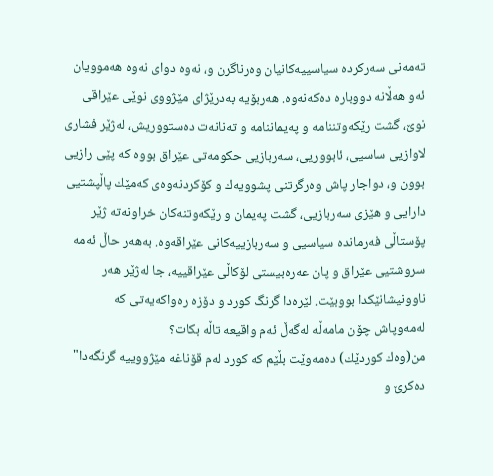ته‌مه‌نی سه‌ركرده‌ سیاسییه‌كانیان وه‌رناگرن و، نه‌وه‌ دوای نه‌وه‌ هه‌موویان ئه‌و هه‌ڵانه‌ دووباره‌ ده‌كه‌نه‌وه‌. هه‌ربۆیه‌ به‌درێژای مێژووی نوێی عێراقی نوێ، گشت رێكه‌وتننامه‌ و په‌یماننامه‌ و ته‌نانه‌ت ده‌ستووریش، له‌ژێر فشاری لاوازیی ساسیی، ئابووریی، سه‌ربازیی حكومه‌تی عێراق بووه‌ كه‌ پێی رازیی بوون و، دواجار پاش وه‌رگرتنی پشوویه‌ك و كۆكردنه‌وه‌ی كه‌مێك پاڵپشتیی دارایی و هێزی سه‌ربازیی، گشت په‌یمان و رێكه‌وتنه‌كان خراونه‌ته‌ ژێر پۆستاڵی فه‌رمانده‌ سیاسیی و سه‌ربازییه‌كانی عێراقه‌وه‌. به‌هه‌ر حاڵ ئه‌مه‌ سروشتیی عێراق و پان عه‌ره‌بیستی لۆكاڵی عێراقییه‌، جا له‌ژێر هه‌ر ناوونیشانێكدا بووبێت. لێره‌دا گرنگ كورد و دۆزه‌ ره‌واكه‌یه‌تی كه‌ له‌مه‌وپاش چۆن مامه‌ڵه‌ له‌گه‌ڵ ئه‌م واقیعه‌ تاڵه‌ بكات؟
من(وه‌ك كوردێك) ده‌مه‌وێت بڵێم كه ‌كورد له‌م قۆناغه‌ مێژووییه‌ گرنگه‌دا" ده‌كرێ و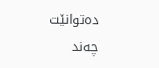ده‌توانێت چه‌ند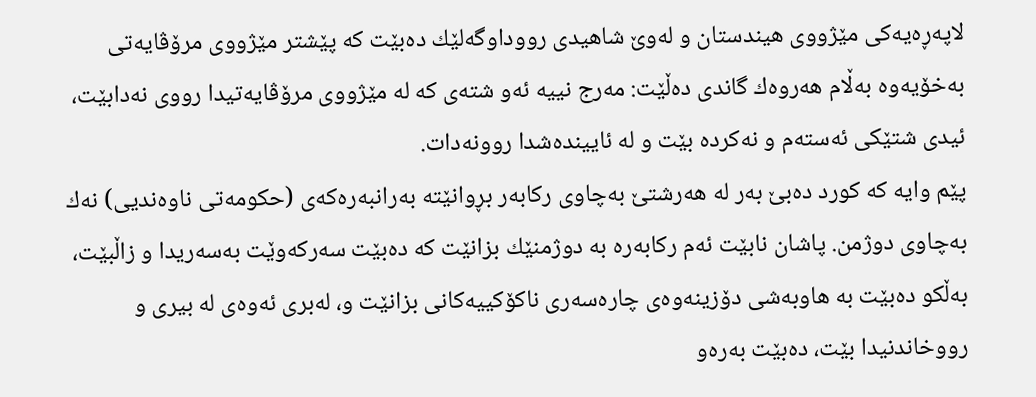لاپه‌ڕه‌یه‌كی مێژووی هیندستان و له‌وێ شاهیدی رووداوگه‌لێك ده‌بێت كه پێشتر مێژووی مرۆڤایه‌تی به‌خۆیه‌وه‌ به‌ڵام هه‌روه‌ك‌ گاندی ده‌ڵێت: مه‌رج نییه‌ ئه‌و شته‌ی كه‌ له‌ مێژووی مرۆڤایه‌تیدا رووی نه‌دابێت، ئیدی شتێكی ئه‌سته‌م و نه‌كرده‌ بێت و له‌ ئایینده‌شدا روونه‌دات.
پێم وایه‌ كه‌ كورد ده‌بێ به‌ر له‌ هه‌رشتێ به‌چاوی ركابه‌ر بڕوانێته‌‌ به‌رانبه‌ره‌كه‌ی (حكومه‌تی ناوه‌ندیی) نه‌ك به‌چاوی دوژمن. پاشان نابێت ئه‌م ركابه‌ره‌ به‌ دوژمنێك بزانێت كه‌ ده‌بێت سه‌ركه‌وێت به‌سه‌ریدا و زاڵبێت، به‌ڵكو ده‌بێت به‌ هاوبه‌شی دۆزینه‌وه‌ی چاره‌سه‌ری ناكۆكییه‌كانی بزانێت و، له‌بری ئه‌وه‌ی له‌ بیری و رووخاندنیدا بێت، ده‌بێت به‌ره‌و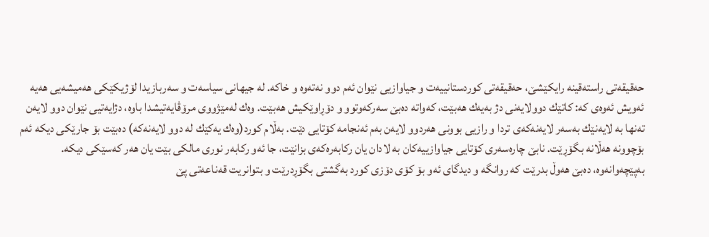حه‌قیقه‌تی راسته‌قینه‌ رایكێشێ، حه‌قیقه‌تی كوردستانییه‌ت و جیاوازیی نێوان ئه‌م دوو نه‌ته‌وه‌ و خاكه‌. له‌ جیهانی سیاسه‌ت و سه‌ربازیدا لۆژیكێكی هه‌میشه‌یی هه‌یه‌ ئه‌ویش ئه‌وه‌ی كه‌: كاتێك دوولایه‌نی دژ به‌یه‌ك هه‌بێت، كه‌واته‌ ده‌بێ سه‌ركه‌وتوو و دۆڕاوێكیش هه‌بێت. وه‌ك له‌مێژووی مرۆڤایه‌تیشدا باوه‌، دژایه‌تیی نێوان دوو لایه‌ن ته‌نها به‌ لایه‌نێك به‌سه‌ر لایه‌نه‌كه‌ی تردا و رازیی بوونی هه‌ردوو لایه‌ن به‌م ئه‌نجامه‌ كۆتایی دێت. به‌ڵام كورد(وه‌ك یه‌كێك له‌ دوو لایه‌نه‌كه‌) ده‌بێت بۆ جارێكی دیكه‌ ئه‌م بۆچوونه‌ هه‌ڵانه‌ بگۆڕێت. نابێ چاره‌سه‌ری كۆتایی جیاوازییه‌كان به‌ لادان یان ركابه‌ره‌كه‌ی بزانێت، جا ئه‌و ركابه‌ر نوری مالكی بێت یان هه‌ر كه‌سێكی دیكه‌. به‌پێچه‌وانه‌وه‌، ده‌بێ هه‌وڵ بدرێت كه‌ روانگه‌ و دیدگای ئه‌و بۆ كۆی دۆزی كورد به‌گشتی بگۆڕدرێت و بتوانریت قه‌ناعه‌تی پێ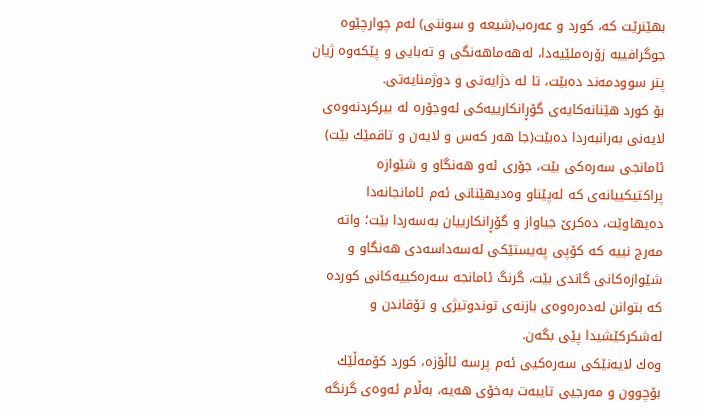بهێنرێت كه‌، كورد و عه‌ره‌ب(شیعه‌ و سوننی) له‌م چوارچێوه‌ جوگرافییه‌ زۆره‌ملێیه‌دا، له‌هه‌ماهه‌نگی و ته‌بایی و پێكه‌وه‌ ژیان پتر سوودمه‌ند ده‌بێت، تا له‌ دژایه‌تی و دوژمنایه‌تی.
بۆ كورد هێنانه‌كایه‌ی گۆڕانكارییه‌كی له‌وجۆره‌ له‌ بیركردنه‌وه‌ی لایه‌نی به‌رانبه‌ردا ده‌بێت(جا هه‌ر كه‌س و لایه‌ن و تاقمێك بێت) ئامانجی سه‌ره‌كی بێت، جۆری ئه‌و هه‌نگاو و شێوازه‌ پراكتیكییانه‌ی كه‌ له‌پێناو وه‌دیهێنانی ئه‌م ئامانجانه‌دا ده‌یهاوێت، ده‌كرێ جیاواز و گۆڕانكارییان به‌سه‌ردا بێت؛ واته‌ مه‌رج نییه‌ كه‌ كۆپی په‌یستێكی له‌سه‌داسه‌دی هه‌نگاو و شێوازه‌كانی گاندی بێت، گرنگ ئامانجه‌ سه‌ره‌كییه‌كانی كورده‌ كه‌ بتوانن له‌ده‌ره‌وه‌ی بازنه‌ی توندوتیژی و تۆقاندن و له‌شكركێشیدا پێی بگه‌ن.
وه‌ك لایه‌نێكی سه‌ره‌كیی ئه‌م پرسه‌ ئاڵۆزه‌، كورد كۆمه‌ڵێك بۆچوون و مه‌رجیی تایبه‌ت به‌خۆی هه‌یه‌، به‌ڵام ئه‌وه‌ی گرنگه‌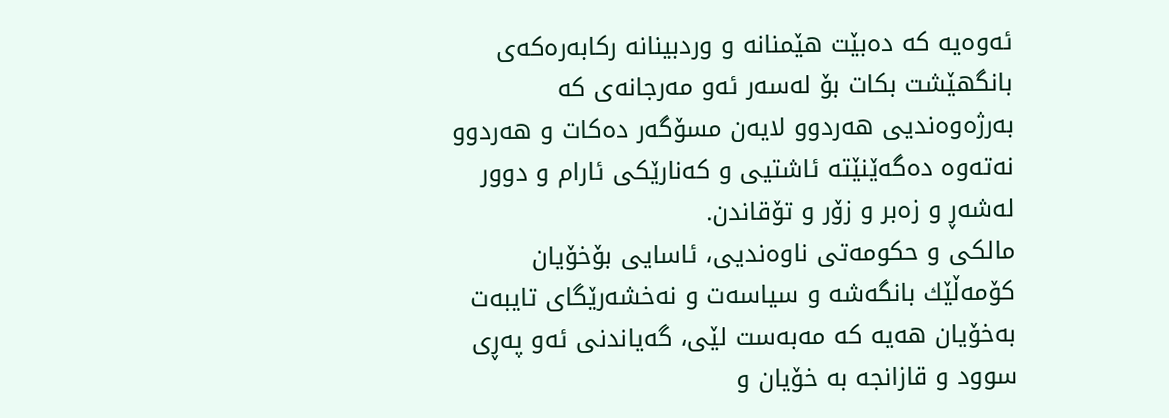ئه‌وه‌یه‌ كه‌ ده‌بێت هێمنانه‌ و وردبینانه‌ ركابه‌ره‌كه‌ی بانگهێشت بكات بۆ له‌سه‌ر ئه‌و مه‌رجانه‌ی كه‌ به‌رژه‌وه‌ندیی هه‌ردوو لایه‌ن مسۆگه‌ر ده‌كات و هه‌ردوو نه‌ته‌وه‌ ده‌گه‌ێنێته‌ ئاشتیی و كه‌نارێكی ئارام و دوور له‌شه‌ڕ و زه‌بر و زۆر و تۆقاندن.
مالكی و حكومه‌تی ناوه‌ندیی، ئاسایی بۆخۆیان كۆمه‌ڵێك بانگه‌شه‌ و سیاسه‌ت و نه‌خشه‌رێگای تایبه‌ت به‌خۆیان هه‌یه‌ كه‌ مه‌به‌ست لێی، گه‌یاندنی ئه‌و په‌ڕی سوود و قازانجه‌ به‌ خۆیان و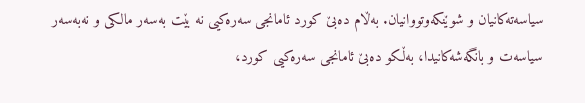سیاسه‌ته‌كانیان و شوێنكه‌وتووانیان. به‌ڵام ده‌بێ كورد ئامانجی سه‌ره‌كیی نه‌ بێت به‌سه‌ر مالكی و نه‌به‌سه‌ر سیاسه‌ت و بانگه‌شه‌كانیدا، به‌ڵكو ده‌بێ ئامانجی سه‌ره‌كیی كورد،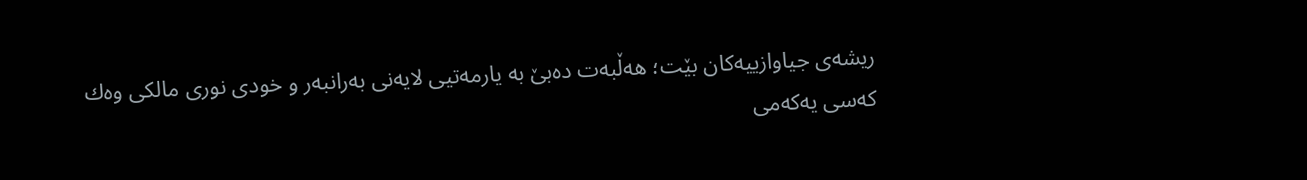ریشه‌ی جیاوازییه‌كان بێت؛ هه‌ڵبه‌ت ده‌بێ به‌ یارمه‌تیی لایه‌نی به‌رانبه‌ر و خودی نوری مالكی وه‌ك كه‌سی یه‌كه‌می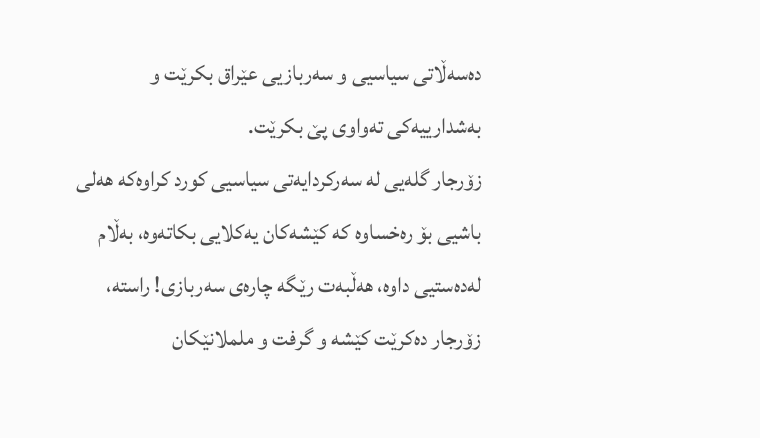ده‌سه‌ڵاتی سیاسیی و سه‌ربازیی عێراق بكرێت و به‌شدارییه‌كی ته‌واوی پێ بكرێت.
زۆرجار گله‌یی له‌ سه‌ركردایه‌تی سیاسیی كورد كراوه‌كه‌ هه‌لی باشیی بۆ ره‌خساوه‌ كه‌ كێشه‌كان یه‌كلایی بكاته‌وه‌، به‌ڵام له‌ده‌ستیی داوه‌، هه‌ڵبه‌ت رێگه‌ چاره‌ی سه‌ربازی! راسته‌، زۆرجار ده‌كرێت كێشه‌ و گرفت و ململانێكان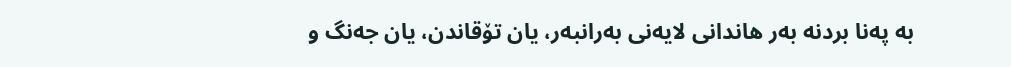به‌ په‌نا بردنه‌ به‌ر هاندانی لایه‌نی به‌رانبه‌ر، یان تۆقاندن، یان جه‌نگ و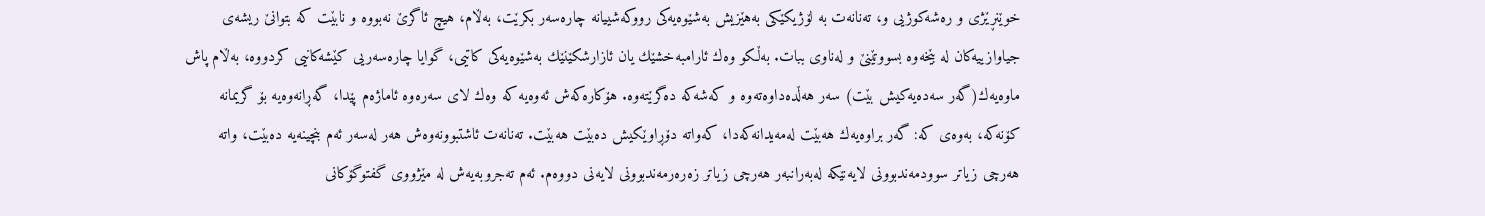خوێنڕێژی و ره‌شه‌كوژیی و، ته‌نانه‌ت به‌ لۆژیكێكی به‌هێزیش به‌شێوه‌یه‌كی رووكه‌شییانه‌ چاره‌سه‌ر بكرێت، به‌ڵام، هیچ ئاگرێ نه‌بووه‌ و نابێت كه‌ بتوانێ ریشه‌ی جیاوازییه‌كان له‌ بێخه‌وه‌ بسووتێنێ و له‌ناوی ببات. به‌ڵكو وه‌ك ئارامبه‌خشێك یان ئازارشكێنێك به‌شێوه‌یه‌كی كاتیی، گوایا چاره‌سه‌ریی كێشه‌كانیی كردووه‌، به‌ڵام پاش ماوه‌یه‌ك(گه‌ر سه‌ده‌یه‌كیش بێت) سه‌ر هه‌ڵده‌داوه‌ته‌وه و كه‌شه‌كه ده‌گرێته‌وه‌. هۆكاره‌كه‌ش ئه‌وه‌یه‌ كه‌ وه‌ك لای سه‌ره‌وه‌ ئاماژه‌م پێدا، گه‌ڕانه‌وه‌یه‌ بۆ گریمانه‌ كۆنه‌كه‌، به‌وه‌ی كه‌: گه‌ر براوه‌یه‌ك هه‌بێت له‌مه‌یدانه‌كه‌دا، كه‌واته‌ دۆڕاوێكیش ده‌بێت هه‌بێت. ته‌نانه‌ت ئاشتبوونه‌وه‌ش هه‌ر له‌سه‌ر ئه‌م بنچینه‌یه‌ ده‌بێت، واته‌ هه‌رچی زیاتر سوودمه‌ندبوونی لایه‌نێكه‌ له‌به‌رانبه‌ر هه‌رچی زیاتر زه‌ره‌رمه‌ندبوونی لایه‌نی دووه‌م. ئه‌م ته‌جروبه‌یه‌ش له‌ مێژووی گفتوگۆكانی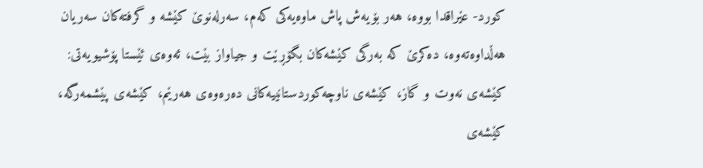كورد- عێراقدا بووه‌، هه‌ر بۆیه‌ش پاش ماوه‌یه‌كی كه‌م، سه‌رله‌نوێ كێشه‌ و گرفته‌كان سه‌ریان هه‌ڵداوه‌ته‌وه‌، ده‌كرێ كه‌ به‌رگی كێشه‌كان بگۆڕێت و جیاواز بێت، ئه‌وه‌ی ئێستا پۆشیویه‌تی: كێشه‌ی نه‌وت و گاز، كێشه‌ی ناوچه‌كوردستانییه‌كانی ده‌ره‌وه‌ی هه‌رێم، كێشه‌ی پێشمه‌رگه‌، كێشه‌ی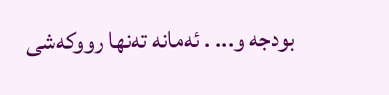بودجه‌ و... . ئه‌مانه‌ ته‌نها رووكه‌شی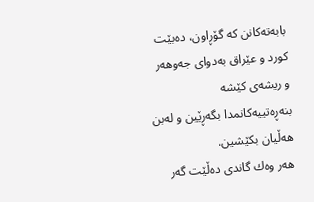بابه‌ته‌كانن كه‌ گۆڕاون، ده‌بێت كورد و عێراق به‌دوای جه‌وهه‌ر و ریشه‌ی كێشه‌ بنه‌ڕه‌تییه‌كانمدا بگه‌ڕێین و له‌بن هه‌ڵیان بكێشین.
هه‌ر وه‌ك گاندی ده‌ڵێت گه‌ر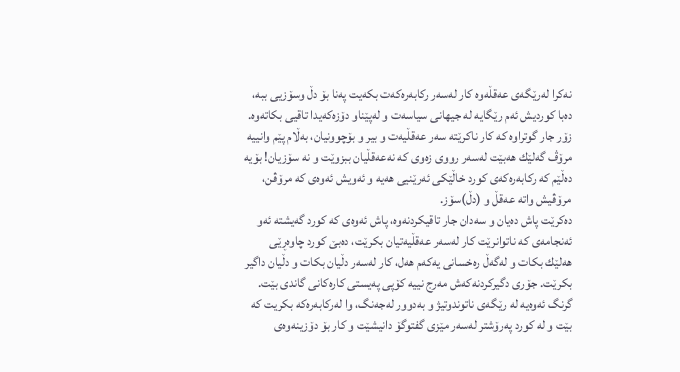نه‌كرا له‌رێگه‌ی عه‌قڵه‌وه‌ كار له‌سه‌ر ركابه‌ره‌كه‌ت بكه‌یت په‌نا بۆ دڵ وسۆزیی ببه‌، ده‌با كوردیش ئه‌م رێگایه‌ له‌ جیهانی سیاسه‌ت و له‌پێناو دۆزه‌كه‌یدا تاقیی بكاته‌وه‌. زۆر جار گوتراوه‌ كه‌ كار ناكرێته‌ سه‌ر عه‌قڵیه‌ت و بیر و بۆچوونیان، به‌ڵام پێم وانییه‌ مرۆڤ گه‌لێك هه‌بێت له‌سه‌ر رووی زه‌وی كه‌ نه‌عه‌قڵیان ببزوێت و نه‌ سۆزیان! بۆیه‌ ده‌ڵێم كه‌ ركابه‌ره‌كه‌ی كورد خاڵێكی ئه‌رێنیی هه‌یه‌ و ئه‌ویش ئه‌وه‌ی كه‌ مرۆڤن، مرۆڤیش واته‌ عه‌قڵ و (دڵ)سۆز.
ده‌كرێت پاش ده‌یان و سه‌دان جار تاقیكردنه‌وه‌، پاش ئه‌وه‌ی كه‌ كورد گه‌یشته‌ ئه‌و ئه‌نجامه‌ی كه‌ ناتوانرێت كار له‌سه‌ر عه‌قڵیه‌تیان بكرێت، ده‌بێ كورد چاوه‌ڕێی هه‌لێك بكات و له‌گه‌ڵ ره‌خسانی یه‌كه‌م هه‌ل، كار له‌سه‌ر دڵیان بكات و دڵیان داگیر بكرێت. جۆری دگیركردنه‌كه‌ش مه‌رج نییه‌ كۆپی په‌یستی كاره‌كانی گاندی بێت. گرنگ ئه‌وه‌یه‌ له‌ رێگه‌ی ناتوندوتیژ و به‌دوور له‌جه‌نگ، وا له‌ركابه‌ره‌كه‌ بكریت كه‌ بێت و له‌ كورد‌ په‌رۆشتر له‌سه‌ر مێزی گفتوگۆ دانیشێت و كار بۆ دۆزینه‌وه‌ی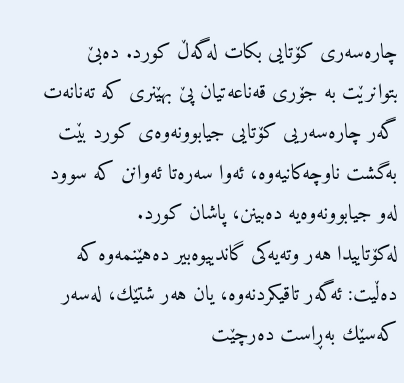چاره‌سه‌ری كۆتایی بكات له‌گه‌ڵ كورد. ده‌بێ بتوانرێت به‌ جۆری قه‌ناعه‌تیان پێ بهێنری كه‌ ته‌نانه‌ت گه‌ر چاره‌سه‌ریی كۆتایی جیابوونه‌وه‌ی كورد بێت به‌گشت ناوچه‌كانیه‌وه‌، ئه‌وا سه‌ره‌تا ئه‌وانن كه‌ سوود له‌و جیابوونه‌وه‌یه‌ ده‌بینن، پاشان كورد.
له‌كۆتاییدا هه‌ر وته‌یه‌كی گاندییوه‌بیر ده‌هێنمه‌وه‌ كه‌‌ ده‌ڵیت: ئه‌گه‌ر تاقیكردنه‌وه‌، یان هه‌ر شتێك، له‌سه‌ر كه‌سێك به‌ڕاست ده‌رچێت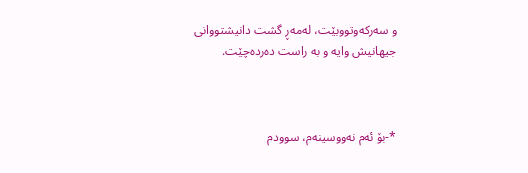و سه‌ركه‌وتووبێت، له‌مه‌ڕ گشت دانیشتووانی جیهانیش وایه‌ و به‌ راست ده‌رده‌چێت.



*-بۆ ئه‌م نه‌ووسینه‌م، سوودم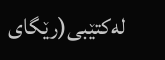له‌كتێبی(رێگای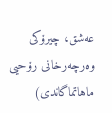عه‌شق، چیرۆكی وه‌رچه‌رخانی رۆحیی ماهاتماگاندی)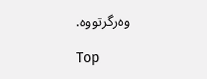وه‌رگرتووه‌.

Top